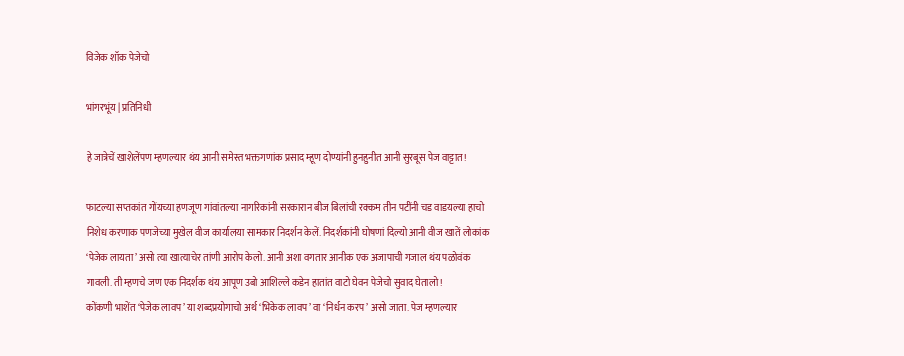विजेक शॉक पेजेचो

भांगरभूंय | प्रतिनिधी

हे जात्रेचें खाशेलेंपण म्हणल्यार थंय आनी समेस्त भक्तगणांक प्रसाद म्हूण दोण्यांनी हुनहुनीत आनी सुरबूस पेज वाट्टात!

फाटल्या सप्तकांत गोंयच्या हणजूण गांवांतल्या नागरिकांनी सरकारान बीज बिलांची रक्कम तीन पटींनी चड वाडयल्या हाचो निशेध करणाक पणजेच्या मुखेल वीज कार्यालया सामकार निदर्शन केलें. निदर्शकांनी घोषणां दिल्यो आनी वीज खातें लोकांक ‘पेजेक लायता’ असो त्या खात्याचेर तांणी आरोप केलो. आनी अशा वगतार आनीक एक अजापाची गजाल थंय पळोवंक गावली. ती म्हणचे जण एक निदर्शक थंय आपूण उबो आशिल्ले कडेन हातांत वाटो घेवन पेजेचो सुवाद घेतालो !
कोंकणी भाशेंत ‘पेजेक लावप’ या शब्दप्रयोगाचो अर्थ ‘भिकेक लावप’ वा ‘निर्धन करप’ असो जाता. पेज म्हणल्यार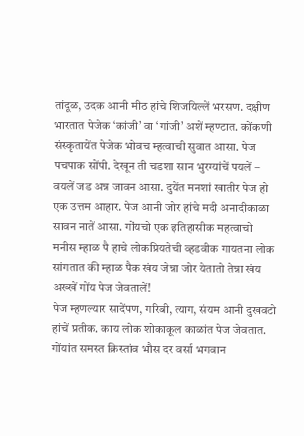तांदूळ, उदक आनी मीठ हांचे शिजयिल्लें भरसण. दक्षीण भारतात पेजेक ‘कांजी’ वा ‘गांजी’ अशें म्हण्टात. कोंकणी संस्कृतायेंत पेजेक भोवच म्हत्वाची सुवात आसा. पेज पचपाक सोंपी. देखून ती चडशा सान भुरग्यांचें पयलें – वयलें जड अन्न जावन आसा. दुयेंत मनशां खातीर पेज हो एक उत्तम आहार. पेज आनी जोर हांचे मदी अनादीकाळा सावन नातें आसा. गोंयचो एक इतिहासीक महत्वाचो मनीस म्हाळ पै हाचे लोकप्रियतेची व्हडवीक गायतना लोक सांगतात की म्हाळ पैक खंय जेन्ना जोर येतातो तेन्ना खंय अख्खें गोंय पेज जेवतालें!
पेज म्हणल्यार सादेंपण, गरिबी, त्याग, संयम आनी दुखवटो हांचें प्रतीक. काय लोक शोकाकूल काळांत पेज जेवतात. गोंयांत समस्त क्रिस्तांव भौस दर वर्सा भगवान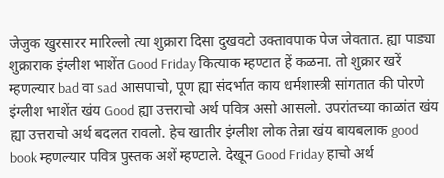जेजुक खुरसारर मारिल्लो त्या शुक्रारा दिसा दुखवटो उक्तावपाक पेज जेवतात. ह्या पाड्या शुक्राराक इंग्लीश भाशेंत Good Friday कित्याक म्हण्टात हें कळना. तो शुक्रार खरें म्हणल्यार bad वा sad आसपाचो, पूण ह्या संदर्भात काय धर्मशास्त्री सांगतात की पोरणे इंग्लीश भाशेंत खंय Good ह्या उत्तराचो अर्थ पवित्र असो आसलो. उपरांतच्या काळांत खंय ह्या उत्तराचो अर्थ बदलत रावलो. हेच खातीर इंग्लीश लोक तेन्ना खंय बायबलाक good book म्हणल्यार पवित्र पुस्तक अशें म्हण्टाले. देखून Good Friday हाचो अर्थ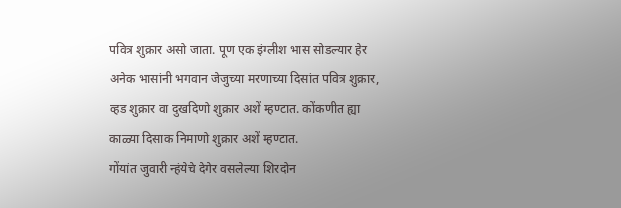पवित्र शुक्रार असो जाता. पूण एक इंग्लीश भास सोडल्यार हेर अनेक भासांनी भगवान जेजुच्या मरणाच्या दिसांत पवित्र शुक्रार, व्हड शुक्रार वा दुखदिणो शुक्रार अशें म्हण्टात. कोंकणीत ह्या काळ्या दिसाक निमाणो शुक्रार अशें म्हण्टात.
गोंयांत जुवारी न्हंयेचे देगेर वसलेल्या शिरदोन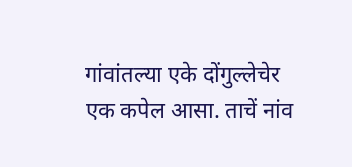गांवांतल्या एके दोंगुल्लेचेर एक कपेल आसा. ताचें नांव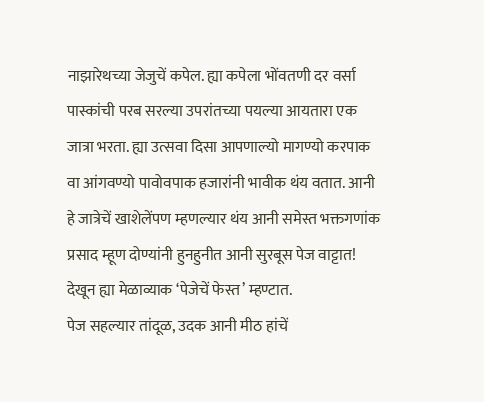नाझारेथच्या जेजुचें कपेल. ह्या कपेला भोंवतणी दर वर्सा पास्कांची परब सरल्या उपरांतच्या पयल्या आयतारा एक जात्रा भरता. ह्या उत्सवा दिसा आपणाल्यो मागण्यो करपाक वा आंगवण्यो पावोवपाक हजारांनी भावीक थंय वतात. आनी हे जात्रेचें खाशेलेंपण म्हणल्यार थंय आनी समेस्त भक्तगणांक प्रसाद म्हूण दोण्यांनी हुनहुनीत आनी सुरबूस पेज वाट्टात! देखून ह्या मेळाव्याक ‘पेजेचें फेस्त’ म्हण्टात.
पेज सहल्यार तांदू‌ळ, उदक आनी मीठ हांचें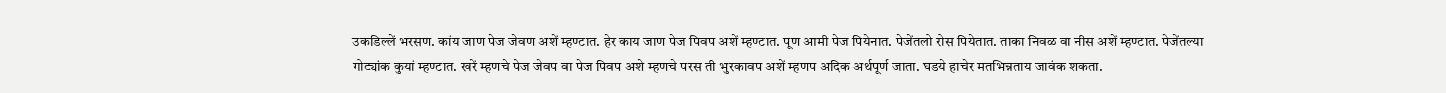उकडिल्लें भरसण. कांय जाण पेज जेवण अशें म्हण्टात. हेर काय जाण पेज पिवप अशें म्हण्टात. पूण आमी पेज पियेनात. पेजेंतलो रोस पियेतात. ताका निवळ वा नीस अशें म्हण्टात. पेजेंतल्या गोट्यांक कुयां म्हण्टात. खरें म्हणचे पेज जेवप वा पेज पिवप अशे म्हणचे परस ती भुरकावप अशें म्हणप अदिक अर्थपूर्ण जाता. घडये हाचेर मतभिन्नताय जावंक शकता.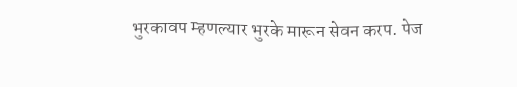भुरकावप म्हणल्यार भुरके मारून सेवन करप. पेज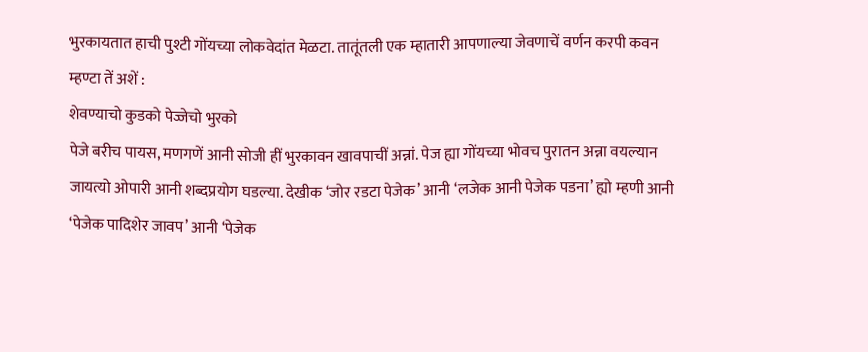भुरकायतात हाची पुश्टी गोंयच्या लोकवेदांत मेळटा. तातूंतली एक म्हातारी आपणाल्या जेवणाचें वर्णन करपी कवन म्हण्टा तें अशें :
शेवण्याचो कुडको पेज्जेचो भुरको
पेजे बरीच पायस, मणगणें आनी सोजी हीं भुरकावन खावपाचीं अन्नां. पेज ह्या गोंयच्या भोवच पुरातन अन्ना वयल्यान जायत्यो ओपारी आनी शब्दप्रयोग घडल्या. देखीक ‘जोर रडटा पेजेक’ आनी ‘लजेक आनी पेजेक पडना’ ह्यो म्हणी आनी ‘पेजेक पादिशेर जावप’ आनी ‘पेजेक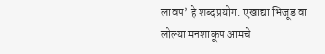लावप’ हे शब्दप्रयोग. एखाद्या भिजूड वा लोल्या मनशाकूप आमचे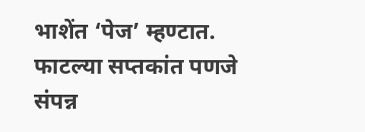भाशेंत ‘पेज’ म्हण्टात.
फाटल्या सप्तकांत पणजे संपन्न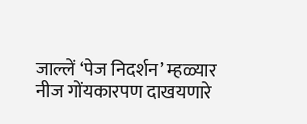जाल्लें ‘पेज निदर्शन’ म्हळ्यार नीज गोंयकारपण दाखयणारे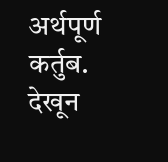अर्थपूर्ण कर्तुब. देखून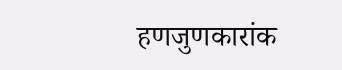हणजुणकारांक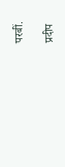परबीं.

प्रदीप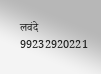लवंदे
99232920221